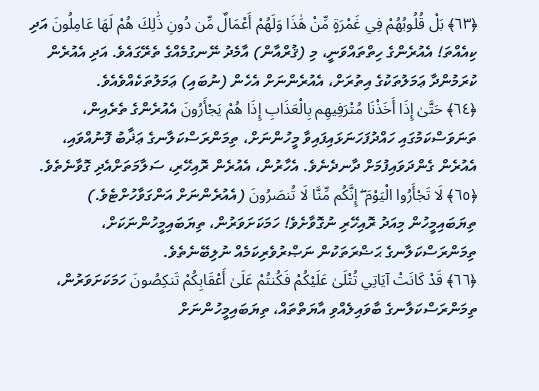﴿٦٣﴾ بَلْ قُلُوبُهُمْ فِي غَمْرَةٍ مِّنْ هَٰذَا وَلَهُمْ أَعْمَالٌ مِّن دُونِ ذَٰلِكَ هُمْ لَهَا عَامِلُونَ އަދި ކިއެއްތަ! އެއުރެންގެ ހިތްތައްވަނީ، މި (ޤުރްއާން) އާމެދު ނޭނގުމެއްގެ ތެރޭގައެވެ. އަދި އެއުރެން ކުރަމުންދާ ޢަމަލުތަކުގެ އިތުރަށް، އެއުރެންނަށް އެހެން (ނުބައި) ޢަމަލުތަކެއްވެއެވެ.
﴿٦٤﴾ حَتَّىٰ إِذَا أَخَذْنَا مُتْرَفِيهِم بِالْعَذَابِ إِذَا هُمْ يَجْأَرُونَ އެއުރެންގެ ތެރެއިން، ތަނަވަސްކަމުގައި ހައްދުފަހަނަޅައިފައިވާ މީހުންނަށް، ތިމަންރަސްކަލާނގެ ޢަޛާބު ފޮނުއްވައި، އެއުރެން ގެންދަވައިފުމަށް ދާނދެނެވެ. އެހާރުން، އެއުރެން ރޮއިހޭރި، ސަލާމަތަށްއެދި ގޮވާނެތެވެ.
﴿٦٥﴾ لَا تَجْأَرُوا الْيَوْمَ ۖ إِنَّكُم مِّنَّا لَا تُنصَرُونَ (އެއުރެންނަށް އަންގަވާހުށްޓެވެ.) ތިޔަބައިމީހުން މިއަދު ރޮއިހޭރި ނުގޮވާށެވެ! ހަމަކަށަވަރުން، ތިޔަބައިމީހުންނަކަށް، ތިމަންރަސްކަލާނގެ ޙަޟްރަތަކުން ނަޞްރުވެރިކަމެއް ނުލިބޭނެތެވެ.
﴿٦٦﴾ قَدْ كَانَتْ آيَاتِي تُتْلَىٰ عَلَيْكُمْ فَكُنتُمْ عَلَىٰ أَعْقَابِكُمْ تَنكِصُونَ ހަމަކަށަވަރުން، ތިމަންރަސްކަލާނގެ ބާވައިލެއްވި އާޔަތްތައް، ތިޔަބައިމީހުންނަށް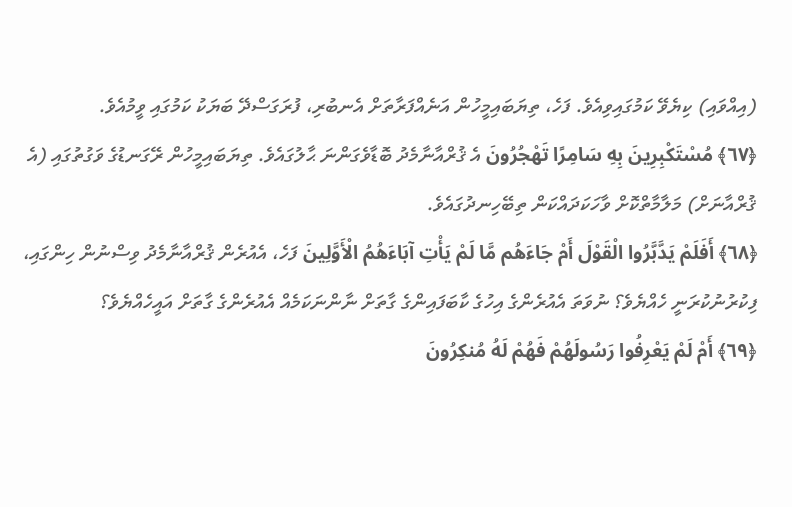(އިއްވައި) ކިޔެވޭ ކަމުގައިވިއެވެ. ފަހެ، ތިޔަބައިމީހުން އަނެއްފަރާތަށް އެނބުރި، ފުރަގަސްދޭ ބަޔަކު ކަމުގައި ވީމުއެވެ.
﴿٦٧﴾ مُسْتَكْبِرِينَ بِهِ سَامِرًا تَهْجُرُونَ އެ ޤުރްއާނާމެދު ބޮޑާވެގަންނަ ޙާލުގައެވެ. ތިޔަބައިމީހުން ރޭގަނޑުގެ ވަގުތުގައި (އެ ޤުރްއާނަށް) މަލާމާތްކޮށް ވާހަކަދައްކަން ތިބޭހިނދުގައެވެ.
﴿٦٨﴾ أَفَلَمْ يَدَّبَّرُوا الْقَوْلَ أَمْ جَاءَهُم مَّا لَمْ يَأْتِ آبَاءَهُمُ الْأَوَّلِينَ ފަހެ، އެއުރެން ޤުރްއާނާމެދު ވިސްނުން ހިންގައި، ފިކުރުނުކުރަނީ ހެއްޔެވެ؟ ނުވަތަ އެއުރެންގެ އިހުގެ ކާބަފައިންގެ ގާތަށް ނާންނަކަމެއް އެއުރެންގެ ގާތަށް އައީހެއްޔެވެ؟
﴿٦٩﴾ أَمْ لَمْ يَعْرِفُوا رَسُولَهُمْ فَهُمْ لَهُ مُنكِرُونَ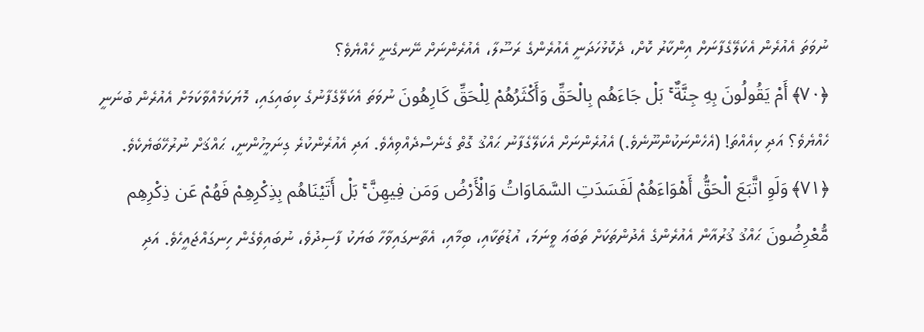ނުވަތަ އެއުރެން އެކަލޭގެފާނަށް އިންކާރު ކޮށް، ދެކޮޅުހަދަނީ އެއުރެންގެ ރަސޫލާ، އެއުރެންނަށް ނޭނގެނީ ހެއްޔެވެ؟
﴿٧٠﴾ أَمْ يَقُولُونَ بِهِ جِنَّةٌ ۚ بَلْ جَاءَهُم بِالْحَقِّ وَأَكْثَرُهُمْ لِلْحَقِّ كَارِهُونَ ނުވަތަ އެކަލޭގެފާނުގެ ކިބައިގައި، މޮޔަކަމެއްވާކަމަށް އެއުރެން ބުނަނީ ހެއްޔެވެ؟ އަދި ކިއެއްތަ! (އެހެންނަކުންނޫނެވެ.) އެއުރެންނަށް އެކަލޭގެފާނު ޙައްޤު ގޮތް ގެނެސްދެއްވިއެވެ. އަދި އެއުރެންކުރެ ގިނަމީހުންނީ، ޙައްޤަށް ނުރުހޭބަޔެކެވެ.
﴿٧١﴾ وَلَوِ اتَّبَعَ الْحَقُّ أَهْوَاءَهُمْ لَفَسَدَتِ السَّمَاوَاتُ وَالْأَرْضُ وَمَن فِيهِنَّ ۚ بَلْ أَتَيْنَاهُم بِذِكْرِهِمْ فَهُمْ عَن ذِكْرِهِم مُّعْرِضُونَ ޙައްޤު ޤުރުއާން އެއުރެންގެ އެދުންތަކަށް ތަބަޢަ ވީނަމަ، އުޑުތަކާއި، ބިމާއި، އެތާނގައިވާހާ ބަޔަކު ފާސިދުވެ، ނުބައިވެގެން ހިނގައްޖައީހެވެ. އަދި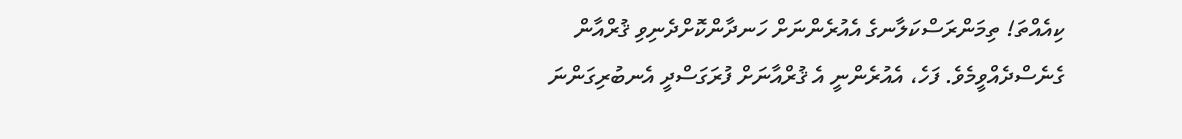ކިއެއްތަ! ތިމަންރަސްކަލާނގެ އެއުރެންނަށް ހަނދާންކޮށްދެނިވި ޤުރްއާން ގެނެސްދެއްވީމެވެ. ފަހެ، އެއުރެންނީ އެ ޤުރްއާނަށް ފުރަގަސްދީ އެނބުރިގަންނަ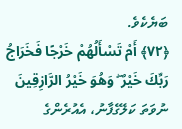ބަޔެކެވެ.
﴿٧٢﴾ أَمْ تَسْأَلُهُمْ خَرْجًا فَخَرَاجُ رَبِّكَ خَيْرٌ ۖ وَهُوَ خَيْرُ الرَّازِقِينَ ނުވަތަ ކަލޭގެފާނު، އެއުރެންގެ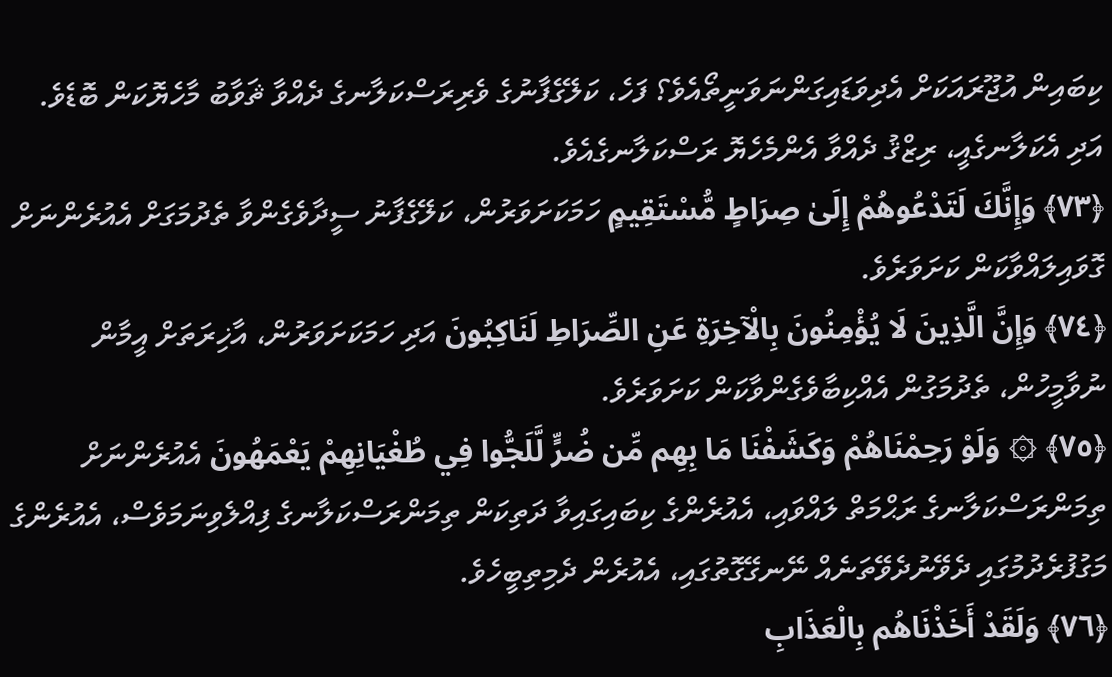ކިބައިން އުޖޫރައަކަށް އެދިވަޑައިގަންނަވަނީތޯއެވެ؟ ފަހެ، ކަލޭގެފާނުގެ ވެރިރަސްކަލާނގެ ދެއްވާ ޘަވާބު މާހެޔޮކަން ބޮޑެވެ. އަދި އެކަލާނގެއީ، ރިޒްޤު ދެއްވާ އެންމެހެޔޮ ރަސްކަލާނގެއެވެ.
﴿٧٣﴾ وَإِنَّكَ لَتَدْعُوهُمْ إِلَىٰ صِرَاطٍ مُّسْتَقِيمٍ ހަމަކަށަވަރުން، ކަލޭގެފާނު ސީދާވެގެންވާ ތެދުމަގަށް އެއުރެންނަށް ގޮވައިލައްވާކަން ކަށަވަރެވެ.
﴿٧٤﴾ وَإِنَّ الَّذِينَ لَا يُؤْمِنُونَ بِالْآخِرَةِ عَنِ الصِّرَاطِ لَنَاكِبُونَ އަދި ހަމަކަށަވަރުން، އާޚިރަތަށް އީމާން ނުވާމީހުން، ތެދުމަގުން އެއްކިބާވެގެންވާކަން ކަށަވަރެވެ.
﴿٧٥﴾ ۞ وَلَوْ رَحِمْنَاهُمْ وَكَشَفْنَا مَا بِهِم مِّن ضُرٍّ لَّلَجُّوا فِي طُغْيَانِهِمْ يَعْمَهُونَ އެއުރެންނަށް ތިމަންރަސްކަލާނގެ ރަޙްމަތް ލައްވައި، އެއުރެންގެ ކިބައިގައިވާ ދަތިކަން ތިމަންރަސްކަލާނގެ ފިއްލެވިނަމަވެސް، އެއުރެންގެ މަގުފުރެދުމުގައި ދެވޭނުދެވޭތަނެއް ނޭނގޭގޮތުގައި، އެއުރެން ދެމިތިބީހެވެ.
﴿٧٦﴾ وَلَقَدْ أَخَذْنَاهُم بِالْعَذَابِ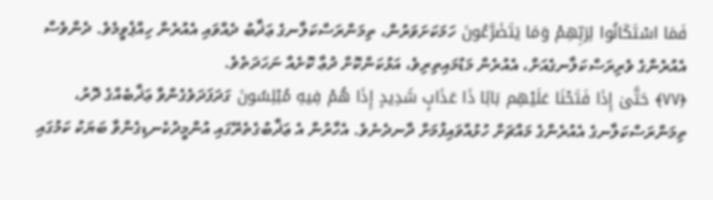فَمَا اسْتَكَانُوا لِرَبِّهِمْ وَمَا يَتَضَرَّعُونَ ހަމަކަށަވަރުން، ތިމަންރަސްކަލާނގެ ޢަޛާބު ދެއްވައި އެއުރެން ހިއްޕެވީމެވެ. ދެންވެސް އެއުރެންގެ ވެރިރަސްކަލާނގެއަށް، އެއުރެން މަޑުމައިތިރިވެ، އަޅުކަންކޮށް ދުޢާ ކޮށެއް ނަހަދަތެވެ.
﴿٧٧﴾ حَتَّىٰ إِذَا فَتَحْنَا عَلَيْهِم بَابًا ذَا عَذَابٍ شَدِيدٍ إِذَا هُمْ فِيهِ مُبْلِسُونَ ގަދަފަދަވެގެންވާ ޢަޛާބެއްގެ ދޮރު، ތިމަންރަސްކަލާނގެ އެއުރެންގެ މައްޗަށް ހުޅުއްވައިފުމަށް ދާނދެނެވެ. އެހާރުން އެ ޢަޛާބުގެތެރޭގައި އުންމީދުކެނޑިގެންވާ ބަޔަކު ކަމުގައި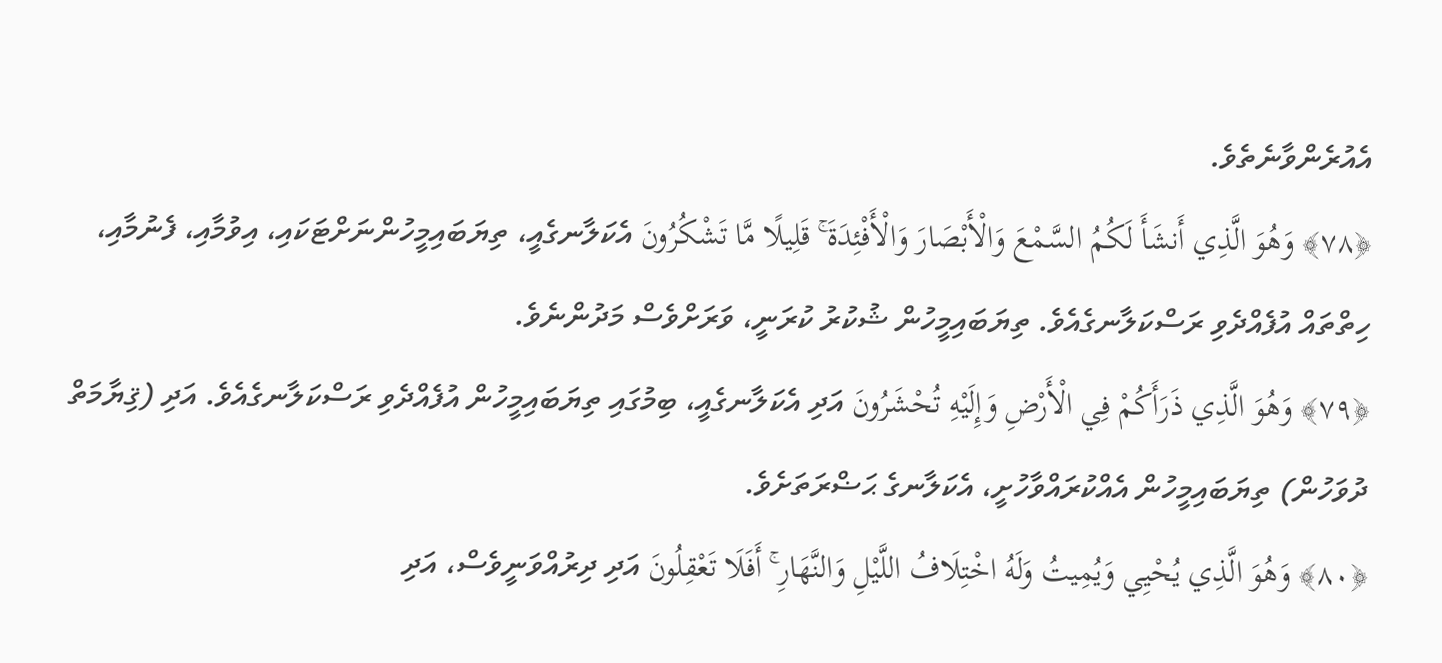އެއުރެންވާނެތެވެ.
﴿٧٨﴾ وَهُوَ الَّذِي أَنشَأَ لَكُمُ السَّمْعَ وَالْأَبْصَارَ وَالْأَفْئِدَةَ ۚ قَلِيلًا مَّا تَشْكُرُونَ އެކަލާނގެއީ، ތިޔަބައިމީހުންނަށްޓަކައި، އިވުމާއި، ފެނުމާއި، ހިތްތައް އުފެއްދެވި ރަސްކަލާނގެއެވެ. ތިޔަބައިމީހުން ޝުކުރު ކުރަނީ، ވަރަށްވެސް މަދުންނެވެ.
﴿٧٩﴾ وَهُوَ الَّذِي ذَرَأَكُمْ فِي الْأَرْضِ وَإِلَيْهِ تُحْشَرُونَ އަދި އެކަލާނގެއީ، ބިމުގައި ތިޔަބައިމީހުން އުފެއްދެވި ރަސްކަލާނގެއެވެ. އަދި (ޤިޔާމަތް ދުވަހުން) ތިޔަބައިމީހުން އެއްކުރައްވާހުށީ، އެކަލާނގެ ޙަޟްރަތަށެވެ.
﴿٨٠﴾ وَهُوَ الَّذِي يُحْيِي وَيُمِيتُ وَلَهُ اخْتِلَافُ اللَّيْلِ وَالنَّهَارِ ۚ أَفَلَا تَعْقِلُونَ އަދި ދިރުއްވަނީވެސް، އަދި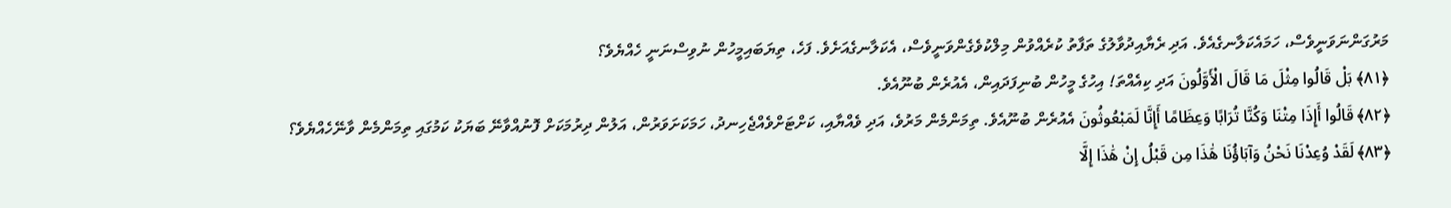މަރުގަންނަވަނީވެސް، ހަމައެކަލާނގެއެވެ. އަދި ރެޔާއިދުވާލުގެ ތަފާތު ކުރެއްވުން މިލްކުވެގެންވަނީވެސް، އެކަލާނގެއަށެވެ. ފަހެ، ތިޔަބައިމީހުން ނުވިސްނަނީ ހެއްޔެވެ؟
﴿٨١﴾ بَلْ قَالُوا مِثْلَ مَا قَالَ الْأَوَّلُونَ އަދި ކިއެއްތަ! އިހުގެ މީހުން ބުނިފަދައިން، އެއުރެން ބުނޫއެވެ.
﴿٨٢﴾ قَالُوا أَإِذَا مِتْنَا وَكُنَّا تُرَابًا وَعِظَامًا أَإِنَّا لَمَبْعُوثُونَ އެއުރެން ބުނޫއެވެ. ތިމަންމެން މަރުވެ، އަދި ވެއްޔާއި، ކަށްޓަށްވެއްޖެހިނދު، ހަމަކަށަވަރުން، އަލުން ދިރުމަކަށް ފޮނުއްވާނޭ ބަޔަކު ކަމުގައި ތިމަންމެން ވާނޭހެއްޔެވެ؟
﴿٨٣﴾ لَقَدْ وُعِدْنَا نَحْنُ وَآبَاؤُنَا هَٰذَا مِن قَبْلُ إِنْ هَٰذَا إِلَّا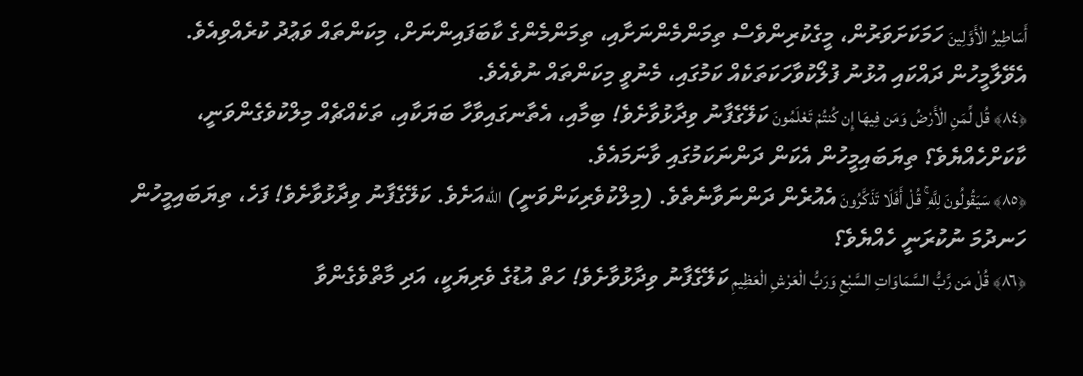أَسَاطِيرُ الْأَوَّلِينَ ހަމަކަށަވަރުން، މީގެކުރިންވެސް ތިމަންމެންނަށާއި، ތިމަންމެންގެ ކާބަފައިންނަށް، މިކަންތައް ވަޢުދު ކުރެއްވިއެވެ. އެވޭލާމީހުން ދައްކައި އުޅުނު ފުލޯކުވާހަކަތަކެއް ކަމުގައި، މެނުވީ މިކަންތައް ނުވެއެވެ.
﴿٨٤﴾ قُل لِّمَنِ الْأَرْضُ وَمَن فِيهَا إِن كُنتُمْ تَعْلَمُونَ ކަލޭގެފާނު ވިދާޅުވާށެވެ! ބިމާއި، އެތާނގައިވާހާ ބަޔަކާއި، ތަކެއްޗެއް މިލްކުވެގެންވަނީ، ކާކަށްހެއްޔެވެ؟ ތިޔަބައިމީހުން އެކަން ދަންނަކަމުގައި ވާނަމައެވެ.
﴿٨٥﴾ سَيَقُولُونَ لِلَّهِ ۚ قُلْ أَفَلَا تَذَكَّرُونَ އެއުރެން ދަންނަވާނެތެވެ. (މިލްކުވެރިކަންވަނީ) اللهއަށެވެ. ކަލޭގެފާނު ވިދާޅުވާށެވެ! ފަހެ، ތިޔަބައިމީހުން ހަނދުމަ ނުކުރަނީ ހެއްޔެވެ؟
﴿٨٦﴾ قُلْ مَن رَّبُّ السَّمَاوَاتِ السَّبْعِ وَرَبُّ الْعَرْشِ الْعَظِيمِ ކަލޭގެފާނު ވިދާޅުވާށެވެ! ހަތް އުޑުގެ ވެރިޔަކީ، އަދި މާތްވެގެންވާ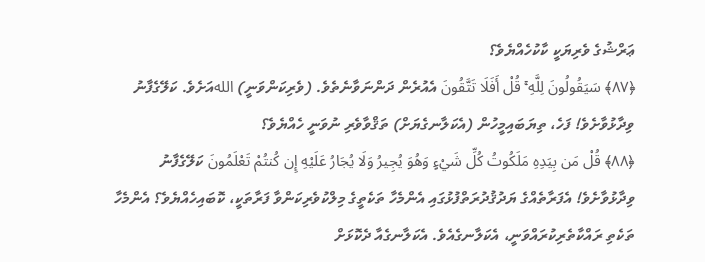ޢަރްޝުގެ ވެރިޔަކީ ކާކުހެއްޔެވެ؟
﴿٨٧﴾ سَيَقُولُونَ لِلَّهِ ۚ قُلْ أَفَلَا تَتَّقُونَ އެއުރެން ދަންނަވާނެތެވެ. (ވެރިކަންވަނީ) اللهއަށެވެ. ކަލޭގެފާނު ވިދާޅުވާށެވެ! ފަހެ، ތިޔަބައިމީހުން (އެކަލާނގެޔަށް) ތަޤްވާވެރި ނުވަނީ ހެއްޔެވެ؟
﴿٨٨﴾ قُلْ مَن بِيَدِهِ مَلَكُوتُ كُلِّ شَيْءٍ وَهُوَ يُجِيرُ وَلَا يُجَارُ عَلَيْهِ إِن كُنتُمْ تَعْلَمُونَ ކަލޭގެފާނު ވިދާޅުވާށެވެ! އެފަރާތެއްގެ ޔަދުޤުދުރަތްފުޅުގައި އެންމެހާ ތަކެތީގެ މިލްކުވެރިކަންވާ ފަރާތަކީ، ކޮބައިހެއްޔެވެ؟ އެންމެހާ ތަކެތި ރައްކާތެރިކުރައްވަނީ، އެކަލާނގެއެވެ. އެކަލާނގެއާ ދެކޮޅަށް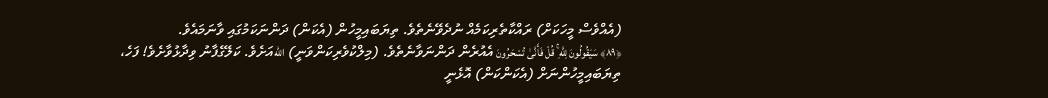(އެއްވެސް މީހަކަށް) ރައްކާތެރިކަމެއް ނުދެވޭނެތެވެ. ތިޔަބައިމީހުން (އެކަން) ދަންނަކަމުގައި ވާނަމައެވެ.
﴿٨٩﴾ سَيَقُولُونَ لِلَّهِ ۚ قُلْ فَأَنَّىٰ تُسْحَرُونَ އެއުރެން ދަންނަވާނެތެވެ. (މިލްކުވެރިކަންވަނީ) اللهއަށެވެ. ކަލޭގެފާނު ވިދާޅުވާށެވެ! ފަހެ، ތިޔަބައިމީހުންނަށް (އެކަންކަން) އޮޅެނީ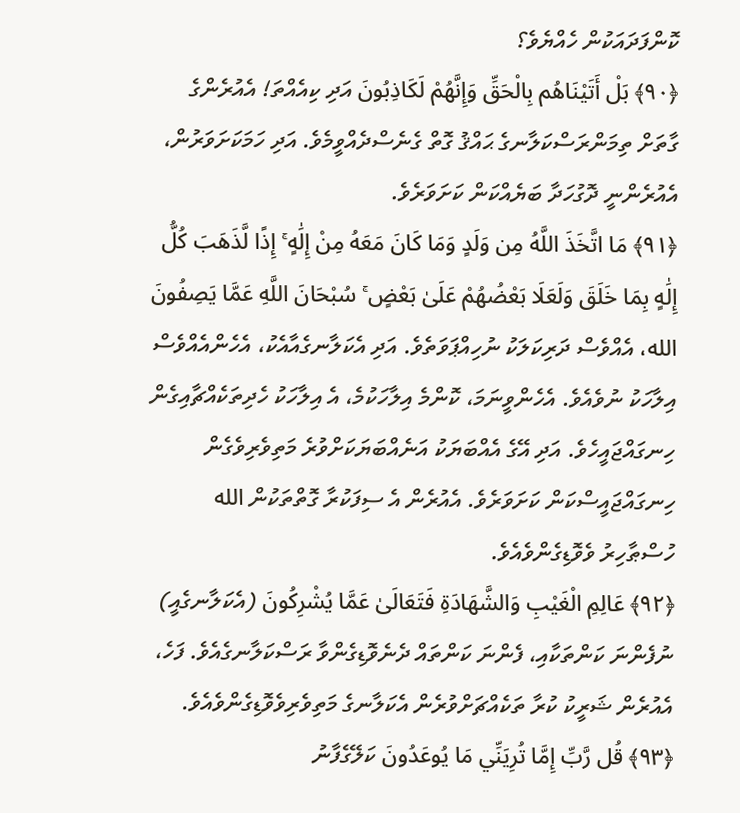ކޮންފަދައަކުން ހެއްޔެވެ؟
﴿٩٠﴾ بَلْ أَتَيْنَاهُم بِالْحَقِّ وَإِنَّهُمْ لَكَاذِبُونَ އަދި ކިއެއްތަ! އެއުރެންގެ ގާތަށް ތިމަންރަސްކަލާނގެ ޙައްޤު ގޮތް ގެނެސްދެއްވީމެވެ. އަދި ހަމަކަށަވަރުން، އެއުރެންނީ ދޮގުހަދާ ބަޔެއްކަން ކަށަވަރެވެ.
﴿٩١﴾ مَا اتَّخَذَ اللَّهُ مِن وَلَدٍ وَمَا كَانَ مَعَهُ مِنْ إِلَٰهٍ ۚ إِذًا لَّذَهَبَ كُلُّ إِلَٰهٍ بِمَا خَلَقَ وَلَعَلَا بَعْضُهُمْ عَلَىٰ بَعْضٍ ۚ سُبْحَانَ اللَّهِ عَمَّا يَصِفُونَ الله، އެއްވެސް ދަރިކަލަކު ނުހިއްޕަވަތެވެ. އަދި އެކަލާނގެއާއެކު، އެހެންއެއްވެސް އިލާހަކު ނުވެއެވެ. އެހެންވީނަމަ، ކޮންމެ އިލާހަކުމެ، އެ އިލާހަކު ހެދިތަކެއްޗާއިގެން ހިނގައްޖައީހެވެ. އަދި އޭގެ އެއްބަޔަކު އަނެއްބަޔަކަށްވުރެ މަތިވެރިވެގެން ހިނގައްޖައީސްކަން ކަށަވަރެވެ. އެއުރެން އެ ސިފަކުރާ ގޮތްތަކުން الله ހުސްޠާހިރު ވެވޮޑިގެންވެއެވެ.
﴿٩٢﴾ عَالِمِ الْغَيْبِ وَالشَّهَادَةِ فَتَعَالَىٰ عَمَّا يُشْرِكُونَ (އެކަލާނގެއީ) ނުފެންނަ ކަންތަކާއި، ފެންނަ ކަންތައް ދެނެވޮޑިގެންވާ ރަސްކަލާނގެއެވެ. ފަހެ، އެއުރެން ޝަރީކު ކުރާ ތަކެއްޗަށްވުރެން އެކަލާނގެ މަތިވެރިވެވޮޑިގެންވެއެވެ.
﴿٩٣﴾ قُل رَّبِّ إِمَّا تُرِيَنِّي مَا يُوعَدُونَ ކަލޭގެފާނު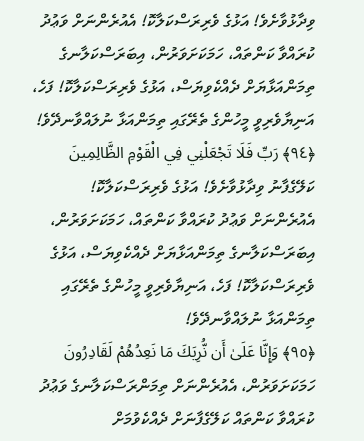ވިދާޅުވާށެވެ! އަޅުގެ ވެރިރަސްކަލާކޮ! އެއުރެންނަށް ވަޢުދު ކުރައްވާ ކަންތައް، ހަމަކަށަވަރުން، އިބަރަސްކަލާނގެ ތިމަންއަޅާޔަށް ދެއްކެވިޔަސް، އަޅުގެ ވެރިރަސްކަލާކޮ! ފަހެ، އަނިޔާވެރިވީ މީހުންގެ ތެރޭގައި ތިމަންއަޅާ ނުލައްވާނދޭވެ!
﴿٩٤﴾ رَبِّ فَلَا تَجْعَلْنِي فِي الْقَوْمِ الظَّالِمِينَ ކަލޭގެފާނު ވިދާޅުވާށެވެ! އަޅުގެ ވެރިރަސްކަލާކޮ! އެއުރެންނަށް ވަޢުދު ކުރައްވާ ކަންތައް، ހަމަކަށަވަރުން، އިބަރަސްކަލާނގެ ތިމަންއަޅާޔަށް ދެއްކެވިޔަސް، އަޅުގެ ވެރިރަސްކަލާކޮ! ފަހެ، އަނިޔާވެރިވީ މީހުންގެ ތެރޭގައި ތިމަންއަޅާ ނުލައްވާނދޭވެ!
﴿٩٥﴾ وَإِنَّا عَلَىٰ أَن نُّرِيَكَ مَا نَعِدُهُمْ لَقَادِرُونَ ހަމަކަށަވަރުން، އެއުރެންނަށް ތިމަންރަސްކަލާނގެ ވަޢުދު ކުރައްވާ ކަންތައް ކަލޭގެފާނަށް ދެއްކެވުމަށް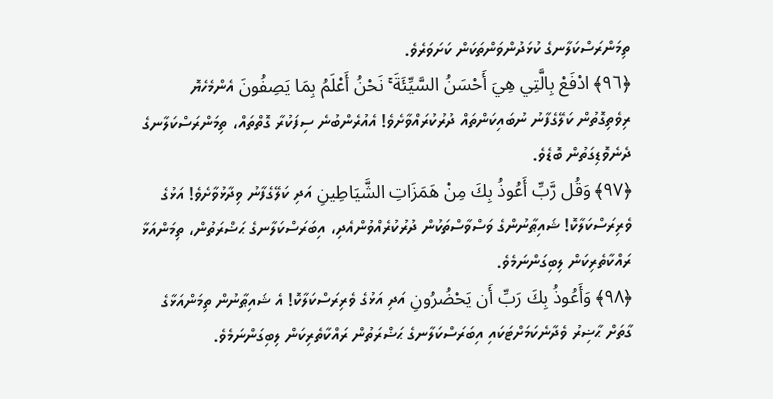ތިމަންރަސްކަލާނގެ ކުޅަދުންވަންތަކަން ކަށަވަރެވެ.
﴿٩٦﴾ ادْفَعْ بِالَّتِي هِيَ أَحْسَنُ السَّيِّئَةَ ۚ نَحْنُ أَعْلَمُ بِمَا يَصِفُونَ އެންމެހެޔޮ ރިވެތިގޮތުން ކަލޭގެފާނު ނުބައިކަންތައް ދުރުކުރައްވާށެވެ! އެއުރެންބުނެ ސިފަކުރާ ގޮތްތައް، ތިމަންރަސްކަލާނގެ ދެނެވޮޑިގަތުން ބޮޑެވެ.
﴿٩٧﴾ وَقُل رَّبِّ أَعُوذُ بِكَ مِنْ هَمَزَاتِ الشَّيَاطِينِ އަދި ކަލޭގެފާނު ވިދާޅުވާށެވެ! އަޅުގެ ވެރިރަސްކަލާކޮ! ޝައިޠާނުންގެ ވަސްވާސްތަކުން ދުރުކުރެއްވުންއެދި، އިބަރަސްކަލާނގެ ޙަޟްރަތުން، ތިމަންއަޅާ ރައްކާތެރިކަން ލިބިގަންނަމެވެ.
﴿٩٨﴾ وَأَعُوذُ بِكَ رَبِّ أَن يَحْضُرُونِ އަދި އަޅުގެ ވެރިރަސްކަލާކޮ! އެ ޝައިޠާނުން ތިމަންއަޅާގެ ގާތަށް ޙާޟިރު ވެދާނެކަމަށްޓަކައި އިބަރަސްކަލާނގެ ޙަޟްރަތުން ރައްކާތެރިކަން ލިބިގަންނަމެވެ.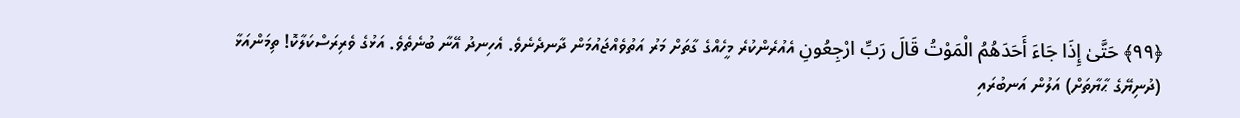﴿٩٩﴾ حَتَّىٰ إِذَا جَاءَ أَحَدَهُمُ الْمَوْتُ قَالَ رَبِّ ارْجِعُونِ އެއުރެންކުރެ މީހެއްގެ ގާތަށް މަރު އަތުވެއްޖައުމަން ދާނދެނެވެ. އެހިނދު އޭނާ ބުނެތެވެ. އަޅުގެ ވެރިރަސްކަލާކޮ! ތިމަންއަޅާ (ދުނިޔޭގެ ޙާޔާތަށް) އަލުން އަނބުރައި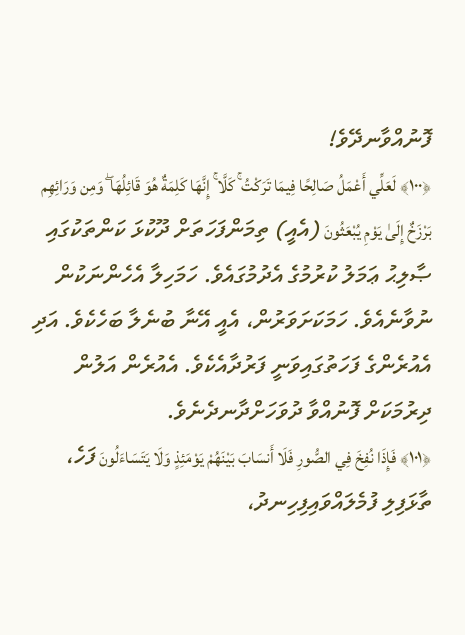ފޮނުއްވާނދޭވެ!
﴿١٠٠﴾ لَعَلِّي أَعْمَلُ صَالِحًا فِيمَا تَرَكْتُ ۚ كَلَّا ۚ إِنَّهَا كَلِمَةٌ هُوَ قَائِلُهَا ۖ وَمِن وَرَائِهِم بَرْزَخٌ إِلَىٰ يَوْمِ يُبْعَثُونَ (އެއީ) ތިމަންފަހަތަށް ދޫކުޅަ ކަންތަކުގައި ޞާލިޙު ޢަމަލު ކުރުމުގެ އެދުމުގައެވެ. ހަމަހިލާ އެހެންނަކުން ނުވާނެއެވެ. ހަމަކަށަވަރުން، އެއީ އޭނާ ބުނެލާ ބަހެކެވެ. އަދި އެއުރެންގެ ފަހަތުގައިވަނީ ފަރުދާއެކެވެ. އެއުރެން އަލުން ދިރުމަކަށް ފޮނުއްވާ ދުވަހަށްދާނދެނެވެ.
﴿١٠١﴾ فَإِذَا نُفِخَ فِي الصُّورِ فَلَا أَنسَابَ بَيْنَهُمْ يَوْمَئِذٍ وَلَا يَتَسَاءَلُونَ ފަހެ، ތާޅަފިލި ފުމެލައްވައިފިހިނދު،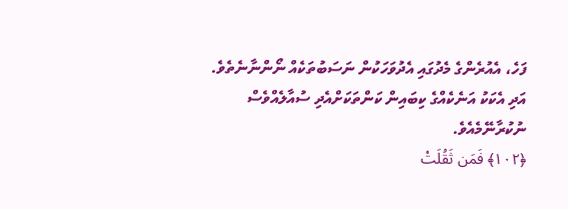ފަހެ، އެއުރެންގެ މެދުގައި އެދުވަހަކުން ނަސަބުތަކެއް ނޯންނާނެތެވެ. އަދި އެކަކު އަނެކެއްގެ ކިބައިން ކަންތަކަށްއެދި ސުއާލެއްވެސް ނުކުރާނޭމެއެވެ.
﴿١٠٢﴾ فَمَن ثَقُلَتْ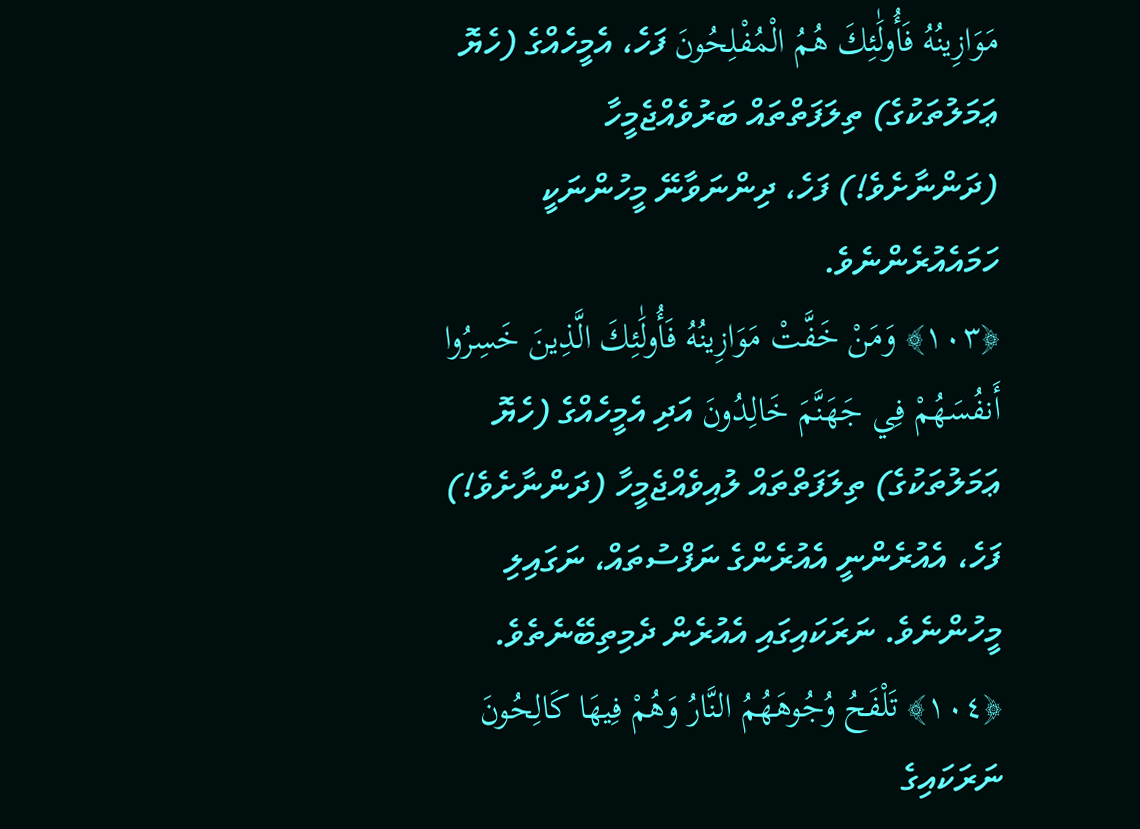مَوَازِينُهُ فَأُولَٰئِكَ هُمُ الْمُفْلِحُونَ ފަހެ، އެމީހެއްގެ (ހެޔޮ ޢަމަލުތަކުގެ) ތިލަފަތްތައް ބަރުވެއްޖެމީހާ (ދަންނާށެވެ!) ފަހެ، ދިންނަވާނޭ މީހުންނަކީ ހަމައެއުރެންނެވެ.
﴿١٠٣﴾ وَمَنْ خَفَّتْ مَوَازِينُهُ فَأُولَٰئِكَ الَّذِينَ خَسِرُوا أَنفُسَهُمْ فِي جَهَنَّمَ خَالِدُونَ އަދި އެމީހެއްގެ (ހެޔޮ ޢަމަލުތަކުގެ) ތިލަފަތްތައް ލުއިވެއްޖެމީހާ (ދަންނާށެވެ!) ފަހެ، އެއުރެންނީ އެއުރެންގެ ނަފްސުތައް، ނަގައިލި މީހުންނެވެ. ނަރަކައިގައި އެއުރެން ދެމިތިބޭނެތެވެ.
﴿١٠٤﴾ تَلْفَحُ وُجُوهَهُمُ النَّارُ وَهُمْ فِيهَا كَالِحُونَ ނަރަކައިގެ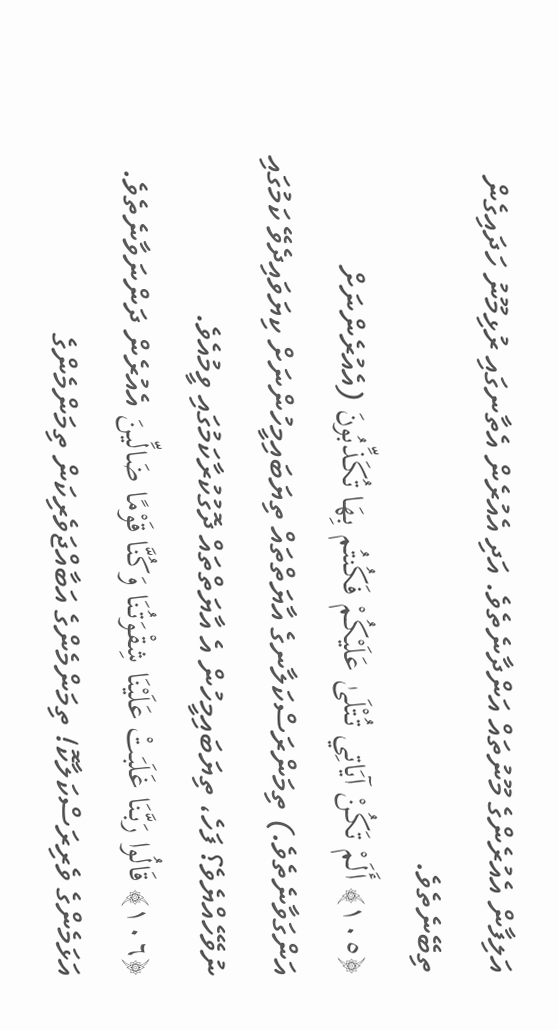އަލިފާން އެއުރެންގެ މޫނުތައް އަންދާނެތެވެ. އަދި އެއުރެން އެތާނގައި ރުޅިމޫނު ހަދައިގެން ތިބޭނެތެވެ.
﴿١٠٥﴾ أَلَمْ تَكُنْ آيَاتِي تُتْلَىٰ عَلَيْكُمْ فَكُنتُم بِهَا تُكَذِّبُونَ (އެއުރެންނަށް އަންގަވާނެތެވެ.) ތިމަންރަސްކަލާނގެ އާޔަތްތައް ތިޔަބައިމީހުންނަށް ކިޔަވައިދެވޭ ކަމުގައި ނުވޭހެއްޔެވެ؟ ފަހެ، ތިޔަބައިމީހުން އެ އާޔަތްތައް ދޮގުކުރާކަމުގައި ވީމުއެވެ.
﴿١٠٦﴾ قَالُوا رَبَّنَا غَلَبَتْ عَلَيْنَا شِقْوَتُنَا وَكُنَّا قَوْمًا ضَالِّينَ އެއުރެން ދަންނަވާނެތެވެ. އަޅަމެންގެ ވެރިރަސްކަލާކޮ! ތިމަންމެންގެ އަބާއްޖަވެރިކަން ތިމަންމެންގެ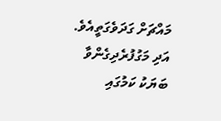މައްޗަށް ގަދަވެގަތީއެވެ. އަދި މަގުފުރެދިގެންވާ ބަޔަކު ކަމުގައި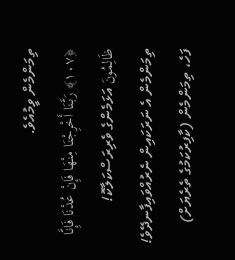ތިމަންމެން ވީމުއެވެ.
﴿١٠٧﴾ رَبَّنَا أَخْرِجْنَا مِنْهَا فَإِنْ عُدْنَا فَإِنَّا ظَالِمُونَ އަޅަމެންގެ ވެރިރަސްކަލާކޮ! ތިމަންމެން އެ ނަރަކައިން ނެރުއްވައިފާނދޭވެ! ފަހެ، ތިމަންމެން (ކާފިރުކަމުގެ ތެރެޔަށް)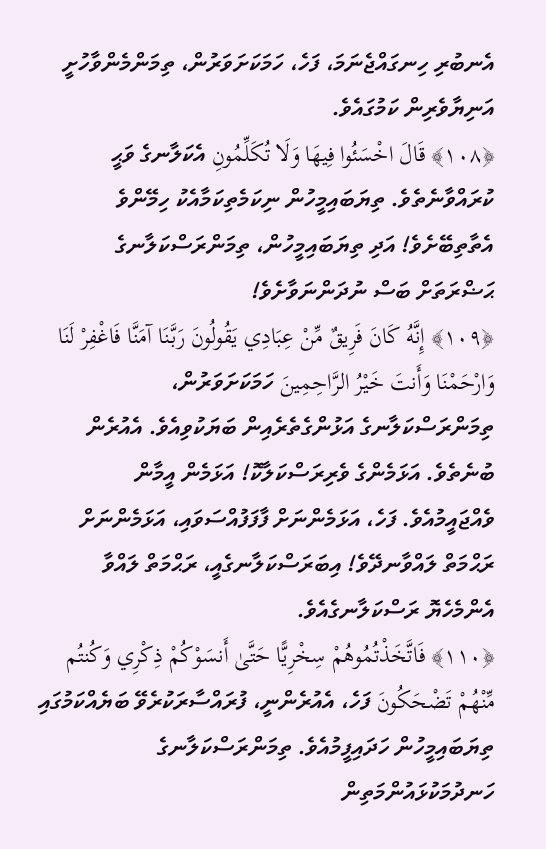އެނބުރި ހިނގައްޖެނަމަ، ފަހެ، ހަމަކަށަވަރުން، ތިމަންމެންވާހުށީ އަނިޔާވެރިން ކަމުގައެވެ.
﴿١٠٨﴾ قَالَ اخْسَئُوا فِيهَا وَلَا تُكَلِّمُونِ އެކަލާނގެ ވަޙީ ކުރައްވާނެތެވެ. ތިޔަބައިމީހުން ނިކަމެތިކަމާއެކު ހިމޭންވެ އެތާތިބޭށެވެ! އަދި ތިޔަބައިމީހުން، ތިމަންރަސްކަލާނގެ ޙަޟްރަތަށް ބަސް ނުދަންނަވާށެވެ!
﴿١٠٩﴾ إِنَّهُ كَانَ فَرِيقٌ مِّنْ عِبَادِي يَقُولُونَ رَبَّنَا آمَنَّا فَاغْفِرْ لَنَا وَارْحَمْنَا وَأَنتَ خَيْرُ الرَّاحِمِينَ ހަމަކަށަވަރުން، ތިމަންރަސްކަލާނގެ އަޅުންގެތެރެއިން ބަޔަކުވިއެވެ. އެއުރެން ބުނެތެވެ. އަޅަމެންގެ ވެރިރަސްކަލާކޮ! އަޅަމެން އީމާން ވެއްޖައީމުއެވެ. ފަހެ، އަޅަމެންނަށް ފާފަފުއްސަވައި، އަޅަމެންނަށް ރަޙްމަތް ލައްވާނދޭވެ! އިބަރަސްކަލާނގެއީ، ރަޙްމަތް ލައްވާ އެންމެހެޔޮ ރަސްކަލާނގެއެވެ.
﴿١١٠﴾ فَاتَّخَذْتُمُوهُمْ سِخْرِيًّا حَتَّىٰ أَنسَوْكُمْ ذِكْرِي وَكُنتُم مِّنْهُمْ تَضْحَكُونَ ފަހެ، އެއުރެންނީ، ފުރައްސާރަކުރެވޭ ބަޔެއްކަމުގައި ތިޔަބައިމީހުން ހަދައިފީމުއެވެ. ތިމަންރަސްކަލާނގެ ހަނދުމަކުޅައުންމަތިން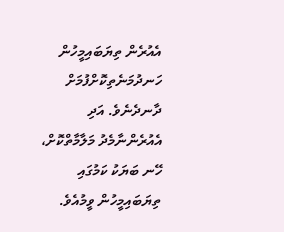އެއުރެން ތިޔަބައިމީހުން ހަނދުމަނެތިކޮށްފުމަށް ދާނދެނެވެ. އަދި އެއުރެންނާމެދު މަލާމާތްކޮށް، ހޭނ ބަޔަކު ކަމުގައި ތިޔަބައިމީހުން ވީމުއެވެ.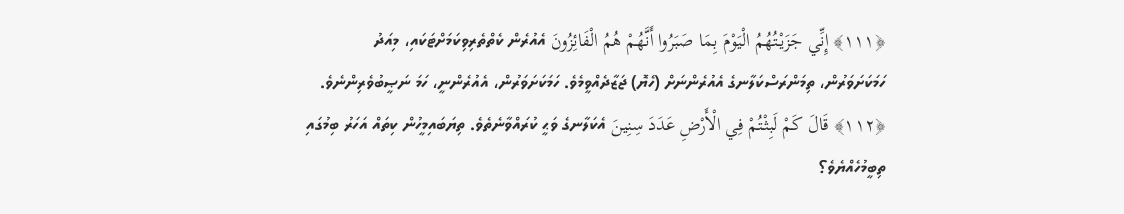﴿١١١﴾ إِنِّي جَزَيْتُهُمُ الْيَوْمَ بِمَا صَبَرُوا أَنَّهُمْ هُمُ الْفَائِزُونَ އެއުރެން ކެތްތެރިވިކަމަށްޓަކައި، މިއަދު ހަމަކަށަވަރުން، ތިމަންރަސްކަލާނގެ އެއުރެންނަށް (ހެޔޮ) ޖަޒާދެއްވީމެވެ. ހަމަކަށަވަރުން، އެއުރެންނީ، ހަމަ ނަޞީބުވެރިންނެވެ.
﴿١١٢﴾ قَالَ كَمْ لَبِثْتُمْ فِي الْأَرْضِ عَدَدَ سِنِينَ އެކަލާނގެ ވަޙީ ކުރައްވާނެތެވެ. ތިޔަބައިމީހުން ކިތައް އަހަރު ބިމުގައި ތިބީމުހެއްޔެވެ؟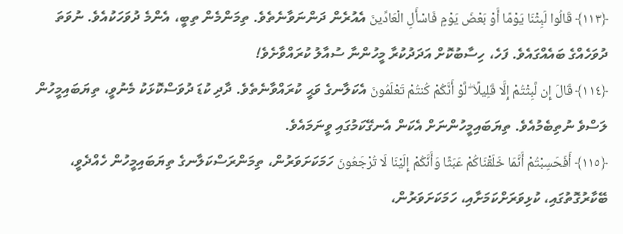﴿١١٣﴾ قَالُوا لَبِثْنَا يَوْمًا أَوْ بَعْضَ يَوْمٍ فَاسْأَلِ الْعَادِّينَ އެއުރެން ދަންނަވާނެތެވެ. ތިމަންމެން ތިބީ، އެންމެ ދުވަހަކުއެވެ. ނުވަތަ ދުވަހެއްގެ ބައެއްގައެވެ. ފަހެ، ހިސާބުކޮށް އަދަދުކުރާ މީހުންނާ ސުއާލު ކުރައްވާށެވެ!
﴿١١٤﴾ قَالَ إِن لَّبِثْتُمْ إِلَّا قَلِيلًا ۖ لَّوْ أَنَّكُمْ كُنتُمْ تَعْلَمُونَ އެކަލާނގެ ވަޙީ ކުރައްވާނެތެވެ. ދާދި ކުޑަ ދުވަސްކޮޅަކު މެނުވީ، ތިޔަބައިމީހުން ލަސްވެ ނުތިބެމުއެވެ. ތިޔަބައިމީހުންނަށް އެކަން އެނގޭކަމުގައި ވީނަމައެވެ.
﴿١١٥﴾ أَفَحَسِبْتُمْ أَنَّمَا خَلَقْنَاكُمْ عَبَثًا وَأَنَّكُمْ إِلَيْنَا لَا تُرْجَعُونَ ހަމަކަށަވަރުން، ތިމަންރަސްކަލާނގެ ތިޔަބައިމީހުން ހެއްދެވީ، ބޭކާރުގޮތުގައި، ކުޅިވަރަށްކަމަށާއި، ހަމަކަށަވަރުން،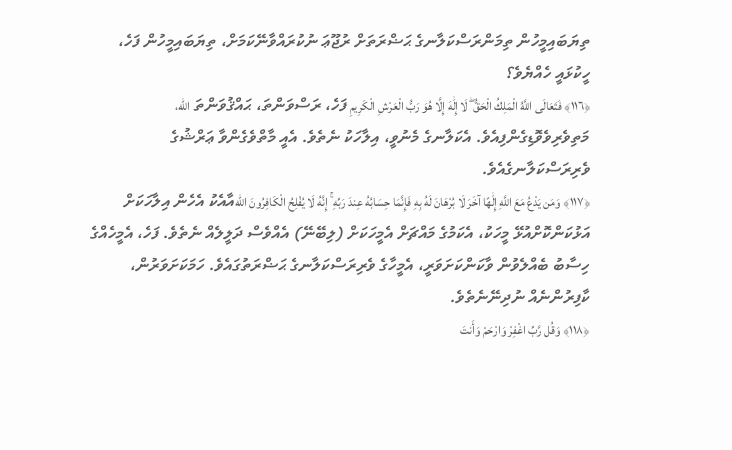ތިޔަބައިމީހުން ތިމަންރަސްކަލާނގެ ޙަޟްރަތަށް ރުޖޫޢަ ނުކުރައްވާނޭކަމަށް، ތިޔަބައިމީހުން ފަހެ، ހީކުޅައީ ހެއްޔެވެ؟
﴿١١٦﴾ فَتَعَالَى اللَّهُ الْمَلِكُ الْحَقُّ ۖ لَا إِلَٰهَ إِلَّا هُوَ رَبُّ الْعَرْشِ الْكَرِيمِ ފަހެ، ރަސްވަންތަ، ޙައްޤުވަންތަ الله، މަތިވެރިވެވޮޑިގެންފިއެވެ. އެކަލާނގެ މެނުވީ، އިލާހަކު ނެތެވެ. އެއީ މާތްވެގެންވާ ޢަރްޝުގެ ވެރިރަސްކަލާނގެއެވެ.
﴿١١٧﴾ وَمَن يَدْعُ مَعَ اللَّهِ إِلَٰهًا آخَرَ لَا بُرْهَانَ لَهُ بِهِ فَإِنَّمَا حِسَابُهُ عِندَ رَبِّهِ ۚ إِنَّهُ لَا يُفْلِحُ الْكَافِرُونَ اللهއާއެކު އެހެން އިލާހަކަށް އަޅުކަންކޮށްއުޅޭ މީހަކު، އެކަމުގެ މައްޗަށް އެމީހަކަށް (ލިބޭނޭ) އެއްވެސް ދަލީލެއް ނެތެވެ. ފަހެ، އެމީހެއްގެ ހިސާބު ބެއްލެވުން ވާކަންކަށަވަރީ، އެމީހާގެ ވެރިރަސްކަލާނގެ ޙަޟްރަތުގައެވެ. ހަމަކަށަވަރުން، ކާފިރުންނެއް ނުދިނޭނެތެވެ.
﴿١١٨﴾ وَقُل رَّبِّ اغْفِرْ وَارْحَمْ وَأَنتَ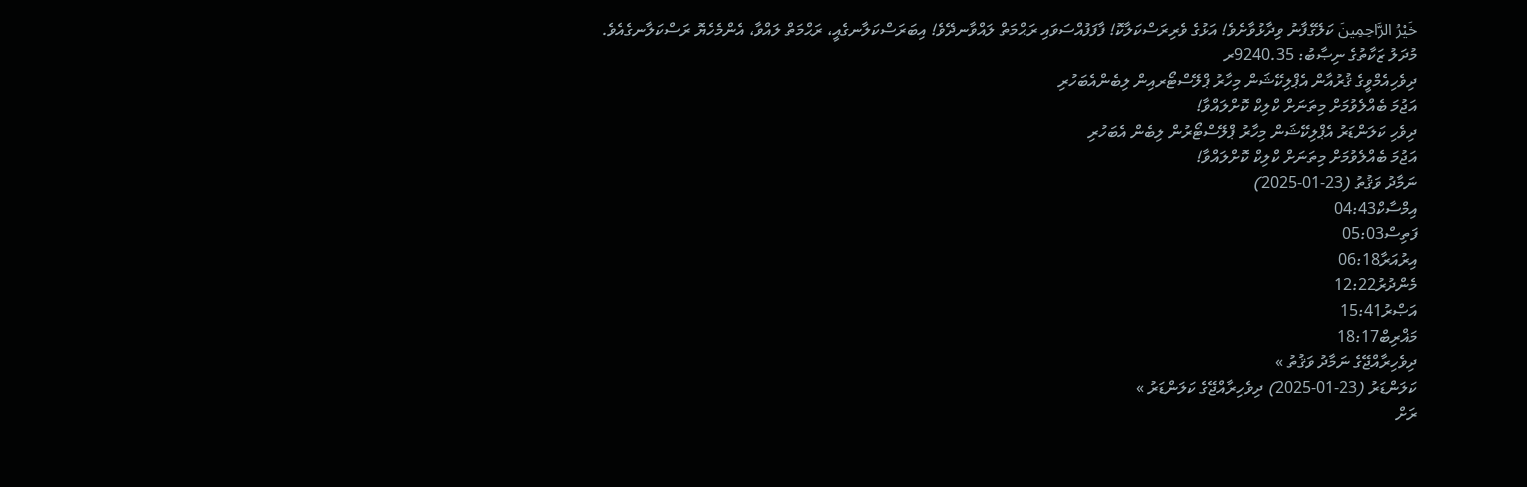خَيْرُ الرَّاحِمِينَ ކަލޭގެފާނު ވިދާޅުވާށެވެ! އަޅުގެ ވެރިރަސްކަލާކޮ! ފާފަފުއްސަވައި ރަޙްމަތް ލައްވާނދޭވެ! އިބަރަސްކަލާނގެއީ، ރަޙްމަތް ލައްވާ، އެންމެހެޔޮ ރަސްކަލާނގެއެވެ.
މުދަލު ޒަކާތުގެ ނިޞާބު: 9240.35ރ
ދިވެހިއެމްވީގެ ޤުރުއާން އެޕްލިކޭޝަން މިހާރު ޕްލޭސްޓޯރއިން ލިބެންއެބަހުރި
އަޖުމަ ބެއްލެވުމަށް މިތަނަށް ކްލިކް ކޮށްލައްވާ!
ދިވެހި ކަލަންޑަރު އެޕްލިކޭޝަން މިހާރު ޕްލޭސްޓޯރުން ލިބެން އެބަހުރި
އަޖުމަ ބެއްލެވުމަށް މިތަނަށް ކްލިކް ކޮށްލައްވާ!
ނަމާދު ވަޤުތު (23-01-2025)
އިމްސާކް04:43
ފަތިސް05:03
އިރުއަރާ06:18
މެންދުރު12:22
އަޞްރު15:41
މަޣްރިބް18:17
ދިވެހިރާއްޖޭގެ ނަމާދު ވަޤުތު »
ކަލަންޑަރު (23-01-2025) ދިވެހިރާއްޖޭގެ ކަލަންޑަރު »
ރަށް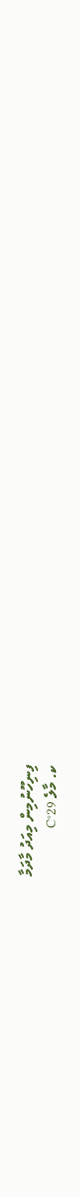ފިނިހޫނުމިން މިއަދު މާދަމާ
ކ. މާލެ 29°C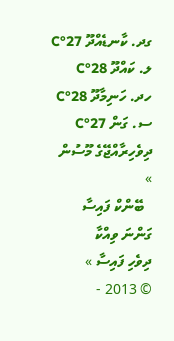ގދ. ކާނޑެއްދޫ 27°C
ލ. ކައްދޫ 28°C
ހދ. ހަނިމާދޫ 28°C
ސ. ގަން 27°C
ދިވެހިރާއްޖޭގެ މޫސުން »
  ބޭންކް ފައިސާ ގަންނަ ވިއްކާ
ދިވެހި ފައިސާ »
© 2013 -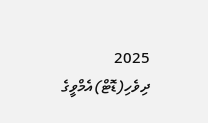2025 ދިވެހި(ޑޮޓް)އެމްވީގެ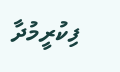ފިކުރީމުދާ